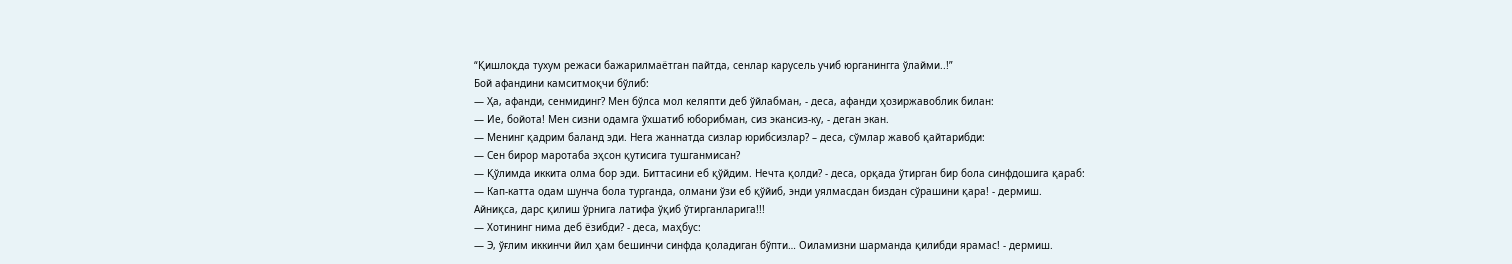“Қишлоқда тухум режаси бажарилмаётган пайтда, сенлар карусель учиб юрганингга ўлайми..!”
Бой афандини камситмоқчи бўлиб:
— Ҳа, афанди, сенмидинг? Мен бўлса мол келяпти деб ўйлабман, - деса, афанди ҳозиржавоблик билан:
— Ие, бойота! Мен сизни одамга ўхшатиб юборибман, сиз экансиз-ку, - деган экан.
— Менинг қадрим баланд эди. Нега жаннатда сизлар юрибсизлар? – деса, сўмлар жавоб қайтарибди:
— Сен бирор маротаба эҳсон қутисига тушганмисан?
— Қўлимда иккита олма бор эди. Биттасини еб қўйдим. Нечта қолди? - деса, орқада ўтирган бир бола синфдошига қараб:
— Кап-катта одам шунча бола турганда, олмани ўзи еб қўйиб, энди уялмасдан биздан сўрашини қара! - дермиш.
Айниқса, дарс қилиш ўрнига латифа ўқиб ўтирганларига!!!
— Хотининг нима деб ёзибди? - деса, маҳбус:
— Э, ўғлим иккинчи йил ҳам бешинчи синфда қоладиган бўпти… Оиламизни шарманда қилибди ярамас! - дермиш.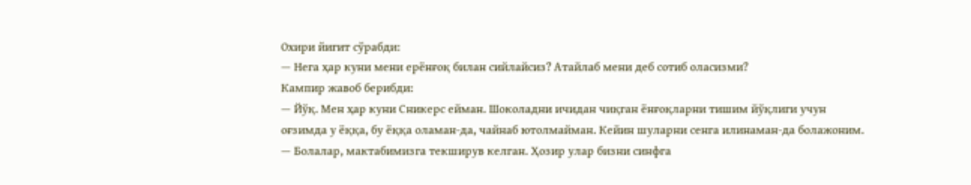Охири йигит сўрабди:
— Нега ҳар куни мени ерёнғоқ билан сийлайсиз? Атайлаб мени деб сотиб оласизми?
Кампир жавоб берибди:
— Йўқ. Мен ҳар куни Сникерс ейман. Шоколадни ичидан чиқган ёнғоқларни тишим йўқлиги учун оғзимда у ёққа, бу ёққа оламан-да, чайнаб ютолмайман. Кейин шуларни сенга илинаман-да болажоним.
— Болалар, мактабимизга текширув келган. Ҳозир улар бизни синфга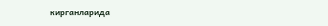кирганларида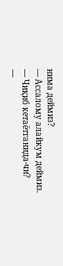нима деймиз?
— Ассалому алайкум деймиз.
— Чиқиб кетаётганида-чи?
—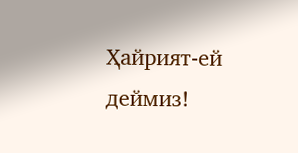Ҳайрият-ей деймиз!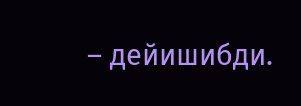– дейишибди.